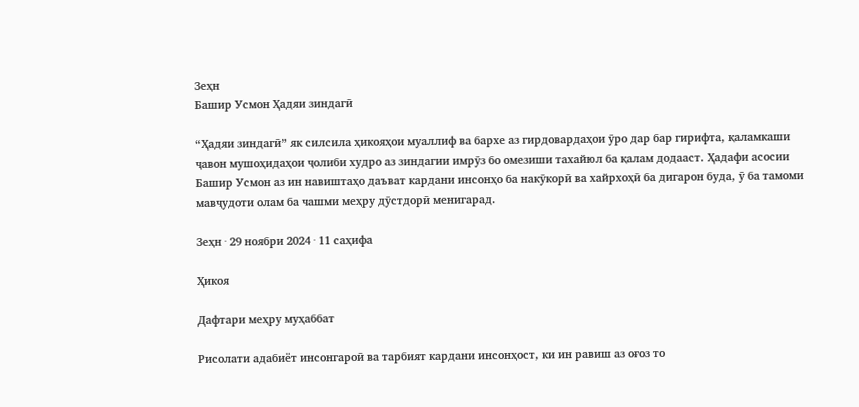Зеҳн
Башир Усмон Ҳадяи зиндагӣ

“Ҳадяи зиндагӣ” як силсила ҳикояҳои муаллиф ва бархе аз гирдовардаҳои ӯро дар бар гирифта, қаламкаши ҷавон мушоҳидаҳои ҷолиби худро аз зиндагии имрӯз бо омезиши тахайюл ба қалам додааст. Ҳадафи асосии Башир Усмон аз ин навиштаҳо даъват кардани инсонҳо ба накӯкорӣ ва хайрхоҳӣ ба дигарон буда, ӯ ба тамоми мавҷудоти олам ба чашми меҳру дӯстдорӣ менигарад.

Зеҳн · 29 ноябри 2024 · 11 саҳифа

Ҳикоя

Дафтари меҳру муҳаббат

Рисолати адабиёт инсонгароӣ ва тарбият кардани инсонҳост, ки ин равиш аз оғоз то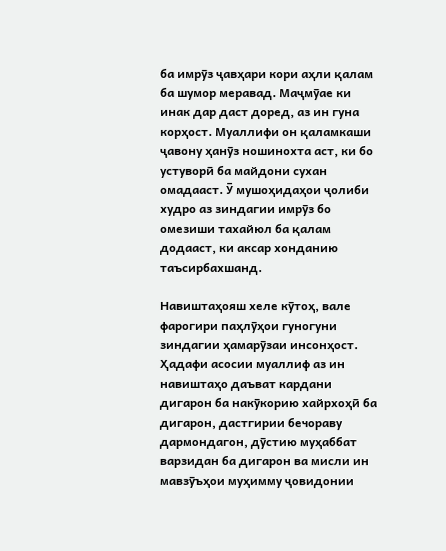ба имрӯз ҷавҳари кори аҳли қалам ба шумор меравад. Маҷмӯае ки инак дар даст доред, аз ин гуна корҳост. Муаллифи он қаламкаши ҷавону ҳанӯз ношинохта аст, ки бо устуворӣ ба майдони сухан омадааст. Ӯ мушоҳидаҳои ҷолиби худро аз зиндагии имрӯз бо омезиши тахайюл ба қалам додааст, ки аксар хонданию таъсирбахшанд.

Навиштаҳояш хеле кӯтоҳ, вале фарогири паҳлӯҳои гуногуни зиндагии ҳамарӯзаи инсонҳост. Ҳадафи асосии муаллиф аз ин навиштаҳо даъват кардани дигарон ба накӯкорию хайрхоҳӣ ба дигарон, дастгирии бечораву дармондагон, дӯстию муҳаббат варзидан ба дигарон ва мисли ин мавзӯъҳои муҳимму ҷовидонии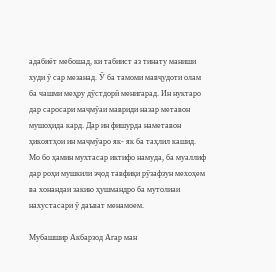адабиёт мебошад, ки табиист аз тинату маниши худи ӯ сар мезанад. Ӯ ба тамоми мавҷудоти олам ба чашми меҳру дӯстдорӣ менигарад. Ин нуктаро дар саросари маҷмӯаи мавриди назар метавон мушоҳида кард. Дар ин фишурда наметавон ҳикоятҳои ин маҷмӯаро як- як ба таҳлил кашид. Мо бо ҳамин мухтасар иктифо намуда, ба муаллиф дар роҳи мушкили эҷод тавфиқи рӯзафзун мехоҳем ва хонандаи закию ҳушмандро ба мутолиаи нахустасари ӯ даъват менамоем.

Мубашшир Акбарзод Агар ман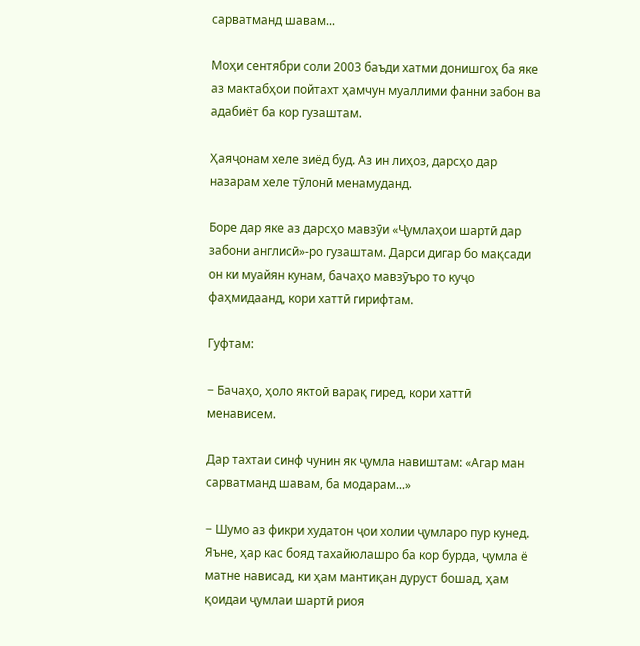сарватманд шавам...

Моҳи сентябри соли 2003 баъди хатми донишгоҳ ба яке аз мактабҳои пойтахт ҳамчун муаллими фанни забон ва адабиёт ба кор гузаштам.

Ҳаяҷонам хеле зиёд буд. Аз ин лиҳоз, дарсҳо дар назарам хеле тӯлонӣ менамуданд.

Боре дар яке аз дарсҳо мавзӯи «Ҷумлаҳои шартӣ дар забони англисӣ»-ро гузаштам. Дарси дигар бо мақсади он ки муайян кунам, бачаҳо мавзӯъро то куҷо фаҳмидаанд, кори хаттӣ гирифтам.

Гуфтам:

− Бачаҳо, ҳоло яктоӣ варақ гиред, кори хаттӣ менависем.

Дар тахтаи синф чунин як ҷумла навиштам: «Агар ман сарватманд шавам, ба модарам...»

− Шумо аз фикри худатон ҷои холии ҷумларо пур кунед. Яъне, ҳар кас бояд тахайюлашро ба кор бурда, ҷумла ё матне нависад, ки ҳам мантиқан дуруст бошад, ҳам қоидаи ҷумлаи шартӣ риоя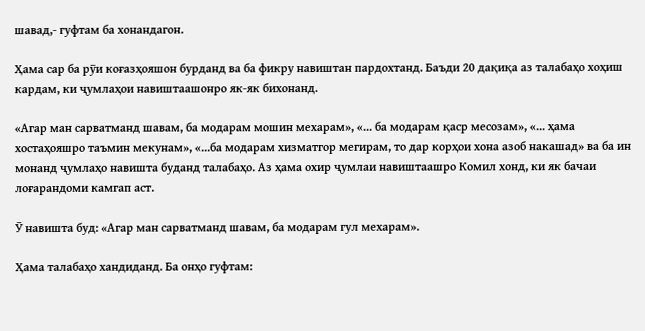шавад,- гуфтам ба хонандагон.

Ҳама сар ба рӯи коғазҳояшон бурданд ва ба фикру навиштан пардохтанд. Баъди 20 дақиқа аз талабаҳо хоҳиш кардам, ки ҷумлаҳои навиштаашонро як-як бихонанд.

«Агар ман сарватманд шавам, ба модарам мошин мехарам», «... ба модарам қаср месозам», «... ҳама хостаҳояшро таъмин мекунам», «...ба модарам хизматгор мегирам, то дар корҳои хона азоб накашад» ва ба ин монанд ҷумлаҳо навишта буданд талабаҳо. Аз ҳама охир ҷумлаи навиштаашро Комил хонд, ки як бачаи лоғарандоми камгап аст.

Ӯ навишта буд: «Агар ман сарватманд шавам, ба модарам гул мехарам».

Ҳама талабаҳо хандиданд. Ба онҳо гуфтам: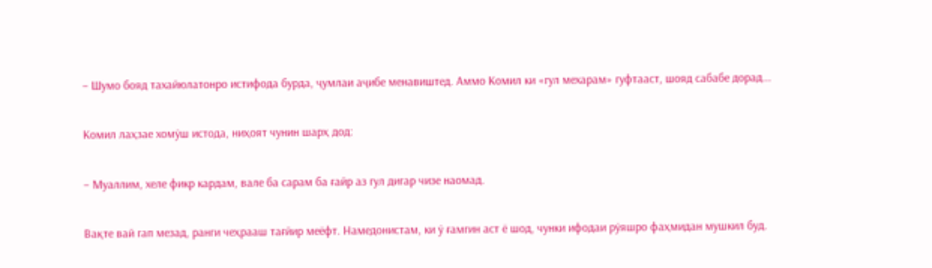− Шумо бояд тахайюлатонро истифода бурда, ҷумлаи аҷибе менавиштед. Аммо Комил ки «гул мехарам» гуфтааст, шояд сабабе дорад...

Комил лаҳзае хомӯш истода, ниҳоят чунин шарҳ дод:

− Муаллим, хеле фикр кардам, вале ба сарам ба ғайр аз гул дигар чизе наомад.

Вақте вай гап мезад, ранги чеҳрааш тағйир меёфт. Намедонистам, ки ӯ ғамгин аст ё шод, чунки ифодаи рӯяшро фаҳмидан мушкил буд.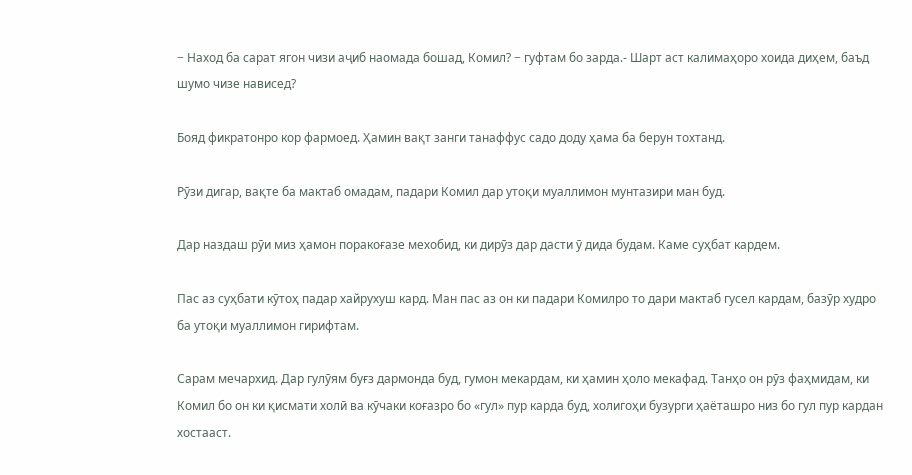− Наход ба сарат ягон чизи аҷиб наомада бошад, Комил? − гуфтам бо зарда.- Шарт аст калимаҳоро хоида диҳем, баъд шумо чизе нависед?

Бояд фикратонро кор фармоед. Ҳамин вақт занги танаффус садо доду ҳама ба берун тохтанд.

Рӯзи дигар, вақте ба мактаб омадам, падари Комил дар утоқи муаллимон мунтазири ман буд.

Дар наздаш рӯи миз ҳамон поракоғазе мехобид, ки дирӯз дар дасти ӯ дида будам. Каме суҳбат кардем.

Пас аз суҳбати кӯтоҳ падар хайрухуш кард. Ман пас аз он ки падари Комилро то дари мактаб гусел кардам, базӯр худро ба утоқи муаллимон гирифтам.

Сарам мечархид. Дар гулӯям буғз дармонда буд, гумон мекардам, ки ҳамин ҳоло мекафад. Танҳо он рӯз фаҳмидам, ки Комил бо он ки қисмати холӣ ва кӯчаки коғазро бо «гул» пур карда буд, холигоҳи бузурги ҳаёташро низ бо гул пур кардан хостааст.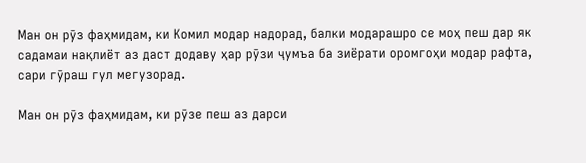Ман он рӯз фаҳмидам, ки Комил модар надорад, балки модарашро се моҳ пеш дар як садамаи нақлиёт аз даст додаву ҳар рӯзи ҷумъа ба зиёрати оромгоҳи модар рафта, сари гӯраш гул мегузорад.

Ман он рӯз фаҳмидам, ки рӯзе пеш аз дарси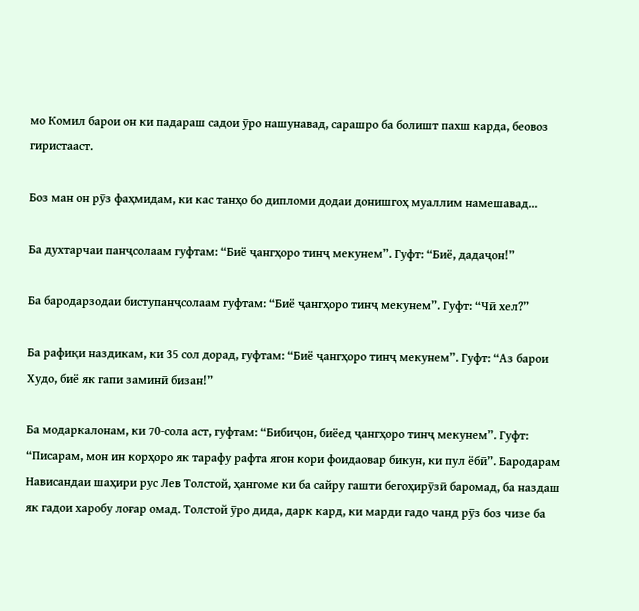мо Комил барои он ки падараш садои ӯро нашунавад, сарашро ба болишт пахш карда, беовоз гиристааст.

Боз ман он рӯз фаҳмидам, ки кас танҳо бо дипломи додаи донишгоҳ муаллим намешавад...

Ба духтарчаи панҷсолаам гуфтам: “Биё ҷангҳоро тинҷ мекунем”. Гуфт: “Биё, дадаҷон!”

Ба бародарзодаи биступанҷсолаам гуфтам: “Биё ҷангҳоро тинҷ мекунем”. Гуфт: “Чӣ хел?”

Ба рафиқи наздикам, ки 35 сол дорад, гуфтам: “Биё ҷангҳоро тинҷ мекунем”. Гуфт: “Аз барои Худо, биё як гапи заминӣ бизан!”

Ба модаркалонам, ки 70-сола аст, гуфтам: “Бибиҷон, биёед ҷангҳоро тинҷ мекунем”. Гуфт: “Писарам, мон ин корҳоро як тарафу рафта ягон кори фоидаовар бикун, ки пул ёбӣ”. Бародарам Нависандаи шаҳири рус Лев Толстой, ҳангоме ки ба сайру гашти бегоҳирӯзӣ баромад, ба наздаш як гадои харобу лоғар омад. Толстой ӯро дида, дарк кард, ки марди гадо чанд рӯз боз чизе ба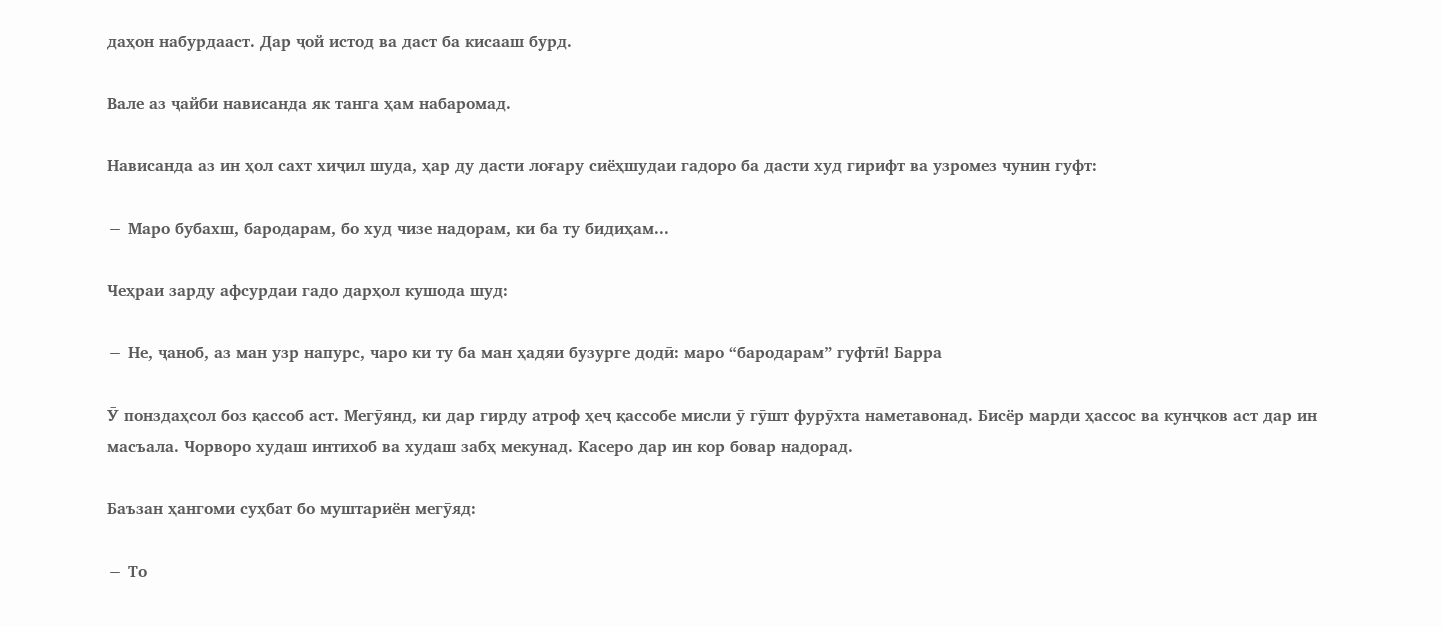даҳон набурдааст. Дар ҷой истод ва даст ба кисааш бурд.

Вале аз ҷайби нависанда як танга ҳам набаромад.

Нависанда аз ин ҳол сахт хиҷил шуда, ҳар ду дасти лоғару сиёҳшудаи гадоро ба дасти худ гирифт ва узромез чунин гуфт:

− Маро бубахш, бародарам, бо худ чизе надорам, ки ба ту бидиҳам...

Чеҳраи зарду афсурдаи гадо дарҳол кушода шуд:

− Не, ҷаноб, аз ман узр напурс, чаро ки ту ба ман ҳадяи бузурге додӣ: маро “бародарам” гуфтӣ! Барра

Ӯ понздаҳсол боз қассоб аст. Мегӯянд, ки дар гирду атроф ҳеҷ қассобе мисли ӯ гӯшт фурӯхта наметавонад. Бисёр марди ҳассос ва кунҷков аст дар ин масъала. Чорворо худаш интихоб ва худаш забҳ мекунад. Касеро дар ин кор бовар надорад.

Баъзан ҳангоми суҳбат бо муштариён мегӯяд:

− То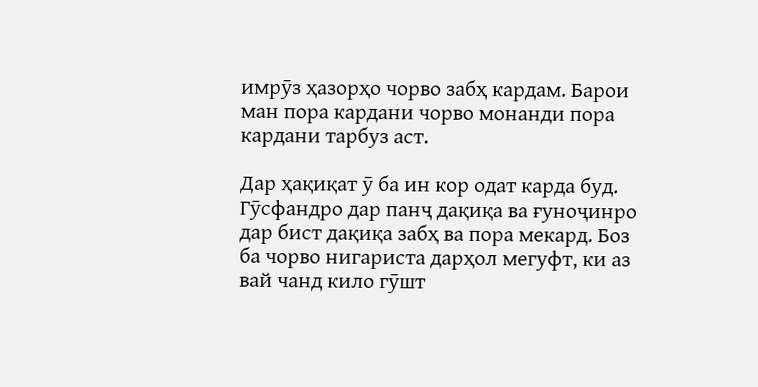имрӯз ҳазорҳо чорво забҳ кардам. Барои ман пора кардани чорво монанди пора кардани тарбуз аст.

Дар ҳақиқат ӯ ба ин кор одат карда буд. Гӯсфандро дар панҷ дақиқа ва ғуноҷинро дар бист дақиқа забҳ ва пора мекард. Боз ба чорво нигариста дарҳол мегуфт, ки аз вай чанд кило гӯшт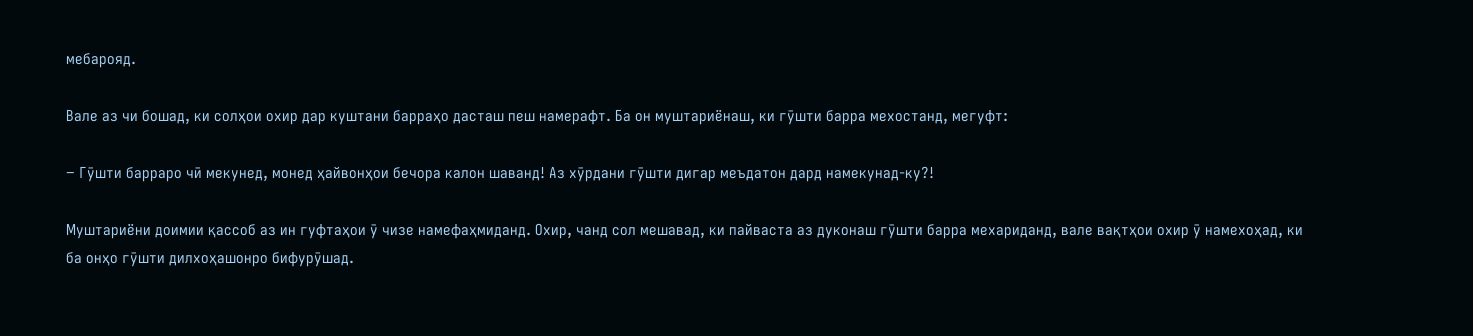мебарояд.

Вале аз чи бошад, ки солҳои охир дар куштани барраҳо дасташ пеш намерафт. Ба он муштариёнаш, ки гӯшти барра мехостанд, мегуфт:

− Гӯшти барраро чӣ мекунед, монед ҳайвонҳои бечора калон шаванд! Аз хӯрдани гӯшти дигар меъдатон дард намекунад-ку?!

Муштариёни доимии қассоб аз ин гуфтаҳои ӯ чизе намефаҳмиданд. Охир, чанд сол мешавад, ки пайваста аз дуконаш гӯшти барра мехариданд, вале вақтҳои охир ӯ намехоҳад, ки ба онҳо гӯшти дилхоҳашонро бифурӯшад.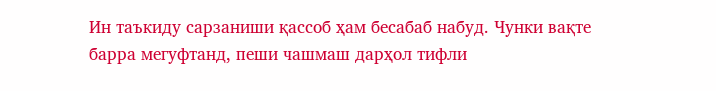Ин таъкиду сарзаниши қассоб ҳам бесабаб набуд. Чунки вақте барра мегуфтанд, пеши чашмаш дарҳол тифли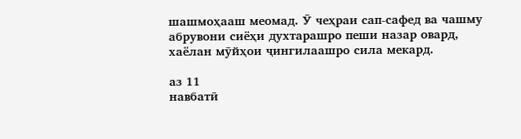шашмоҳааш меомад. Ӯ чеҳраи сап-сафед ва чашму абрувони сиёҳи духтарашро пеши назар овард, хаёлан мӯйҳои ҷингилаашро сила мекард.

аз 11
навбатӣ